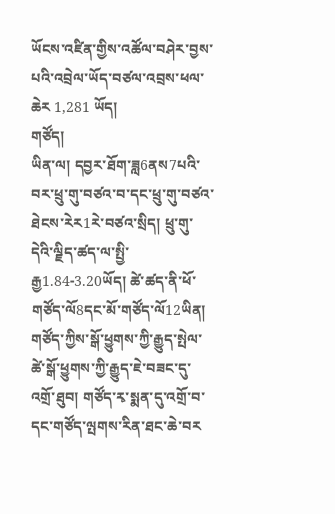ཡོངས་འཛིན་གྱིས་འཚོལ་བཤེར་བྱས་པའི་འབྲེལ་ཡོད་བཙལ་འབྲས་ཕལ་ཆེར 1,281 ཡོད།
གཙོད།
ཡིན་ལ། དབྱར་ཐོག་ཟླ6ནས7པའི་བར་ཕྲུ་གུ་བཙའ་བ་དང་ཕྲུ་གུ་བཙའ་ཐེངས་རེར1རེ་བཙའ་སྲིད། ཕྲུ་གུ་དེའི་ལྗིད་ཚད་ལ་སྤྱི་རྒྱ1.84-3.20ཡོད། ཚེ་ཚད་ནི་ཕོ་གཙོད་ལོ8དང་མོ་གཙོད་ལོ12ཡིན། གཙོད་ཀྱིས་སྒོ་ཕྱུགས་ཀྱི་རྒྱུད་སྤེལ་ཚེ་སྒོ་ཕྱུགས་ཀྱི་རྒྱུད་ཇེ་བཟང་དུ་འགྲོ་ཐུབ། གཙོད་རྭ་སྨན་དུ་འགྲོ་བ་དང་གཙོད་ལྤགས་རིན་ཐང་ཆེ་བར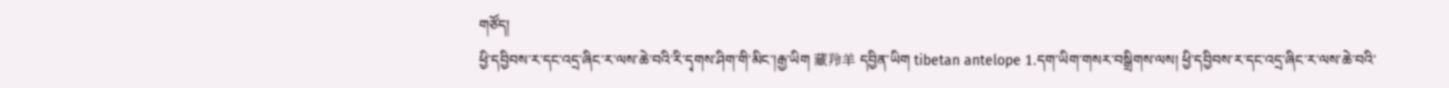གཙོད།
ཕྱི་དབྱིབས་ར་དང་འདྲ་ཞིང་ར་ལས་ཆེ་བའི་རི་དྭགས་ཤིག་གི་མིང་།རྒྱ་ཡིག 藏羚羊 དབྱིན་ཡིག tibetan antelope 1.དག་ཡིག་གསར་བསྒྲིགས་ལས། ཕྱི་དབྱིབས་ར་དང་འདྲ་ཞིང་ར་ལས་ཆེ་བའི་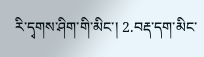རི་དྭགས་ཤིག་གི་མིང་། 2.བརྡ་དག་མིང་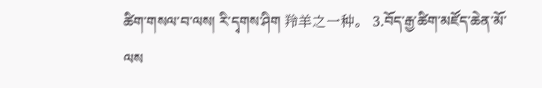ཚིག་གསལ་བ་ལས། རི་དྭགས་ཤིག 羚羊之一种。 3.བོད་རྒྱ་ཚིག་མཛོད་ཆེན་མོ་ལས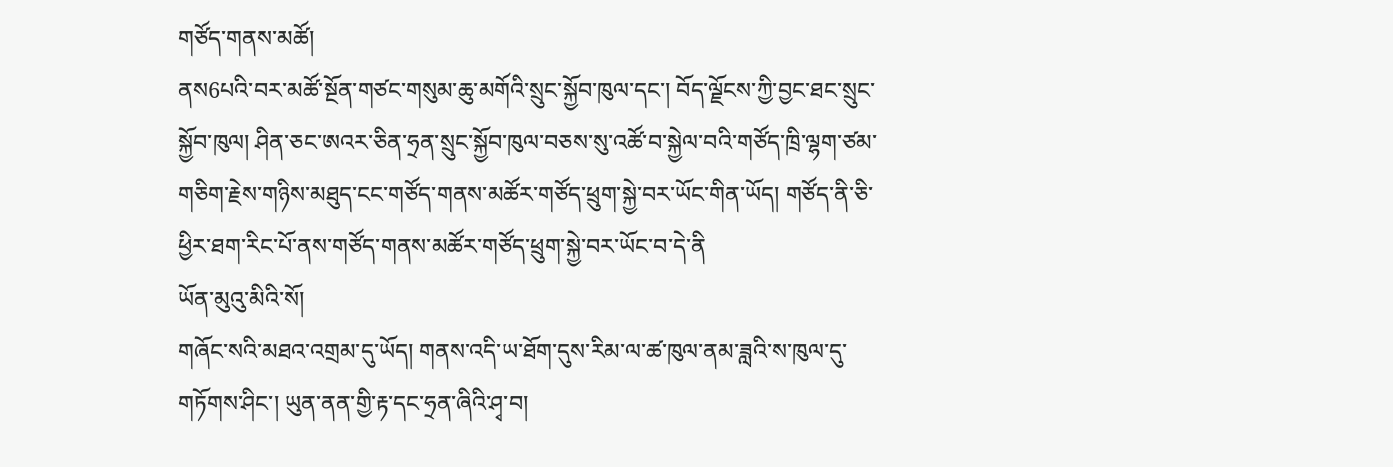གཙོད་གནས་མཚོ།
ནས6པའི་བར་མཚོ་སྔོན་གཙང་གསུམ་ཆུ་མགོའི་སྲུང་སྐྱོབ་ཁུལ་དང་། བོད་ལྗོངས་ཀྱི་བྱང་ཐང་སྲུང་སྐྱོབ་ཁུལ། ཤིན་ཅང་ཨའར་ཅིན་ཧྲན་སྲུང་སྐྱོབ་ཁུལ་བཅས་སུ་འཚོ་བ་སྐྱེལ་བའི་གཙོད་ཁྲི་ལྷག་ཙམ་གཅིག་རྗེས་གཉིས་མཐུད་ངང་གཙོད་གནས་མཚོར་གཙོད་ཕྲུག་སྐྱེ་བར་ཡོང་གིན་ཡོད། གཙོད་ནི་ཅི་ཕྱིར་ཐག་རིང་པོ་ནས་གཙོད་གནས་མཚོར་གཙོད་ཕྲུག་སྐྱེ་བར་ཡོང་བ་དེ་ནི
ཡོན་མུའུ་མིའི་སོ།
གཞོང་སའི་མཐའ་འགྲམ་དུ་ཡོད། གནས་འདི་ཡ་ཐོག་དུས་རིམ་ལ་ཚ་ཁུལ་ནམ་ཟླའི་ས་ཁུལ་དུ་གཏོགས་ཤིང་། ཡུན་ནན་གྱི་རྟ་དང་ཧྲན་ཞིའི་ཤྭ་བ།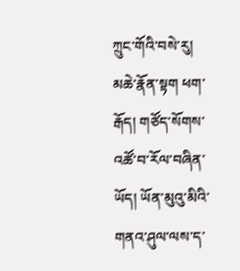ཀྲུང་གོའི་བསེ་རུ། མཆེ་རྣོན་སྟག ཕག་རྒོད། གཙོད་སོགས་འཚོ་བ་རོལ་བཞིན་ཡོད། ཡོན་མུའུ་མིའི་གནའ་ཤུལ་ལས་ད་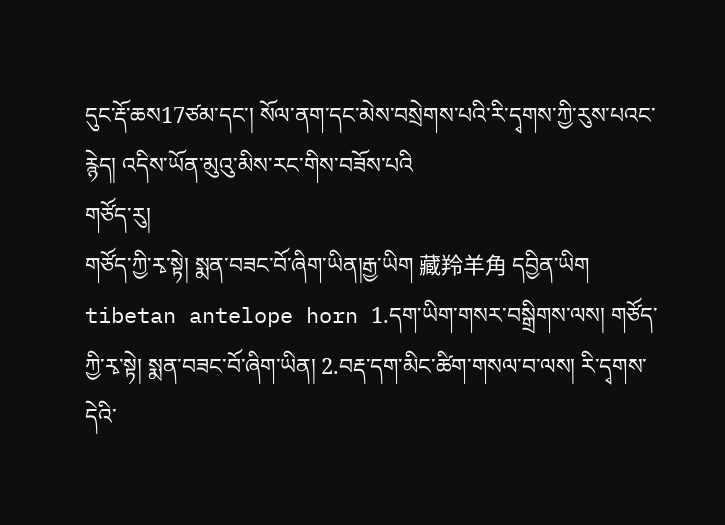དུང་རྡོ་ཆས17ཙམ་དང་། སོལ་ནག་དང་མེས་བསྲེགས་པའི་རི་དྭགས་ཀྱི་རུས་པའང་རྙེད། འདིས་ཡོན་མུའུ་མིས་རང་གིས་བཟོས་པའི
གཙོད་རུ།
གཙོད་ཀྱི་རྭ་སྟེ། སྨན་བཟང་བོ་ཞིག་ཡིན།རྒྱ་ཡིག 藏羚羊角 དབྱིན་ཡིག tibetan antelope horn 1.དག་ཡིག་གསར་བསྒྲིགས་ལས། གཙོད་ཀྱི་རྭ་སྟེ། སྨན་བཟང་བོ་ཞིག་ཡིན། 2.བརྡ་དག་མིང་ཚིག་གསལ་བ་ལས། རི་དྭགས་དེའི་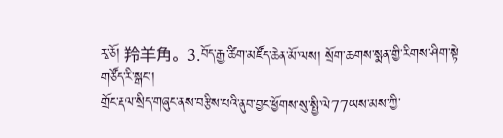རྭ་ཅོ། 羚羊角。 3.བོད་རྒྱ་ཚིག་མཛོད་ཆེན་མོ་ལས། སྲོག་ཆགས་སྨན་གྱི་རིགས་ཤིག་སྟེ
གཙོད་རི་སྒང་།
གྲོང་རྡལ་སྲིད་གཞུང་ནས་བརྩིས་པའི་ནུབ་བྱང་ཕྱོགས་སུ་སྤྱི་ལེ77ཡས་མས་ཀྱི་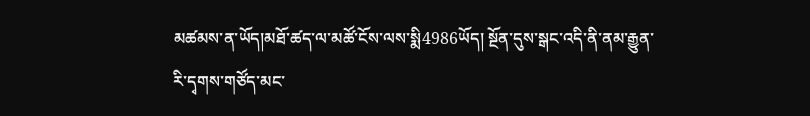མཚམས་ན་ཡོད།མཐོ་ཚད་ལ་མཚོ་ངོས་ལས་སྨི4986ཡོད། སྔོན་དུས་སྒང་འདི་ནི་ནམ་རྒྱུན་རི་དྭགས་གཙོད་མང་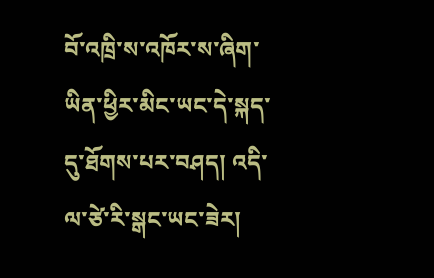བོ་འཁྲི་ས་འཁོར་ས་ཞིག་ཡིན་ཕྱིར་མིང་ཡང་དེ་སྐད་དུ་ཐོགས་པར་བཤད། འདི་ལ་ཙེ་རི་སྒང་ཡང་ཟེར།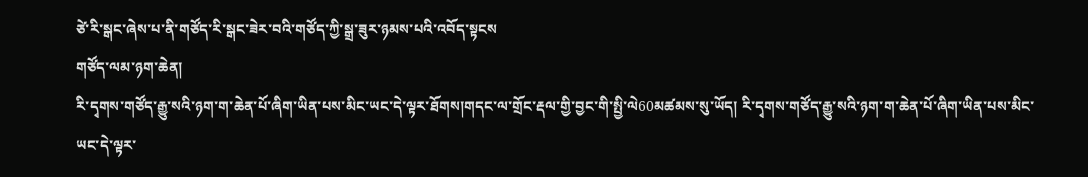ཙེ་རི་སྒང་ཞེས་པ་ནི་གཙོད་རི་སྒང་ཟེར་བའི་གཙོད་ཀྱི་སྒྲ་ཟུར་ཉམས་པའི་འབོད་སྟངས
གཙོད་ལམ་ཉག་ཆེན།
རི་དྭགས་གཙོད་རྒྱུ་སའི་ཉག་ག་ཆེན་པོ་ཞིག་ཡིན་པས་མིང་ཡང་དེ་ལྟར་ཐོགས།གདང་ལ་གྲོང་རྡལ་གྱི་བྱང་གི་སྤྱི་ལེ60མཚམས་སུ་ཡོད། རི་དྭགས་གཙོད་རྒྱུ་སའི་ཉག་ག་ཆེན་པོ་ཞིག་ཡིན་པས་མིང་ཡང་དེ་ལྟར་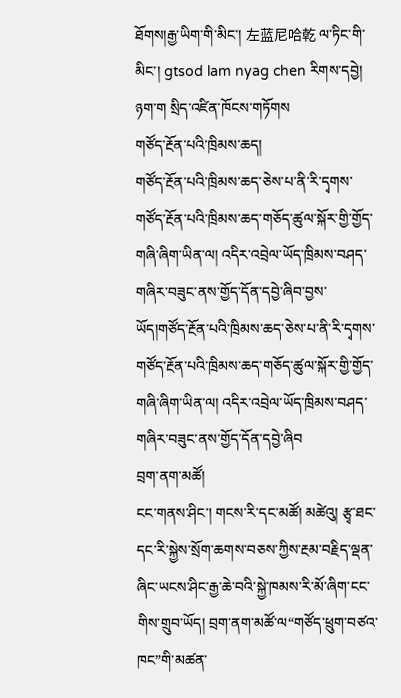ཐོགས།རྒྱ་ཡིག་གི་མིང་། 左蓝尼哈乾 ལ་ཏིང་གི་མིང་། gtsod lam nyag chen རིགས་དབྱེ། ཉག་ག སྲིད་འཛིན་ཁོངས་གཏོགས
གཙོད་རྔོན་པའི་ཁྲིམས་ཆད།
གཙོད་རྔོན་པའི་ཁྲིམས་ཆད་ཅེས་པ་ནི་རི་དྭགས་གཙོད་རྔོན་པའི་ཁྲིམས་ཆད་གཅོད་ཚུལ་སྐོར་གྱི་གྱོད་གཞི་ཞིག་ཡིན་ལ། འདིར་འབྲེལ་ཡོད་ཁྲིམས་བཤད་གཞིར་བཟུང་ནས་གྱོད་དོན་དབྱེ་ཞིབ་བྱས་ཡོད།གཙོད་རྔོན་པའི་ཁྲིམས་ཆད་ཅེས་པ་ནི་རི་དྭགས་གཙོད་རྔོན་པའི་ཁྲིམས་ཆད་གཅོད་ཚུལ་སྐོར་གྱི་གྱོད་གཞི་ཞིག་ཡིན་ལ། འདིར་འབྲེལ་ཡོད་ཁྲིམས་བཤད་གཞིར་བཟུང་ནས་གྱོད་དོན་དབྱེ་ཞིབ
བྲག་ནག་མཚོ།
ངང་གནས་ཤིང་། གངས་རི་དང་མཚོ། མཚེའུ། རྩྭ་ཐང་དང་རི་སྐྱེས་སྲོག་ཆགས་བཅས་ཀྱིས་རྔམ་བརྗིད་ལྡན་ཞིང་ཡངས་ཤིང་རྒྱ་ཆེ་བའི་སྐྱེ་ཁམས་རི་མོ་ཞིག་ངང་གིས་གྲུབ་ཡོད། བྲག་ནག་མཚོ་ལ“གཙོད་ཕྲུག་བཙའ་ཁང”གི་མཚན་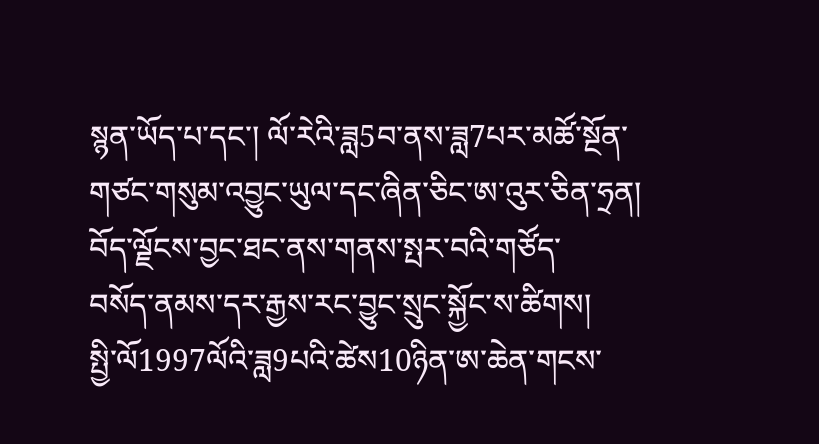སྙན་ཡོད་པ་དང་། ལོ་རེའི་ཟླ5བ་ནས་ཟླ7པར་མཚོ་སྔོན་གཙང་གསུམ་འབྱུང་ཡུལ་དང་ཞིན་ཅིང་ཨ་འུར་ཅིན་ཧྲན། བོད་ལྗོངས་བྱང་ཐང་ནས་གནས་སྤར་བའི་གཙོད་
བསོད་ནམས་དར་རྒྱས་རང་བྱུང་སྲུང་སྐྱོང་ས་ཚིགས།
སྤྱི་ལོ1997ལོའི་ཟླ9པའི་ཚེས10ཉིན་ཨ་ཆེན་གངས་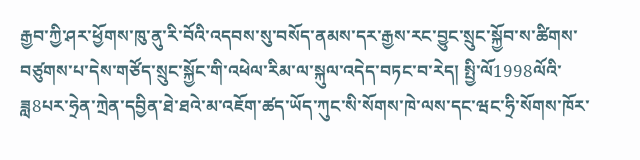རྒྱབ་ཀྱི་ཤར་ཕྱོགས་ཁུ་ནུ་རི་བོའི་འདབས་སུ་བསོད་ནམས་དར་རྒྱས་རང་བྱུང་སྲུང་སྐྱོབ་ས་ཚིགས་བཙུགས་པ་དེས་གཙོད་སྲུང་སྐྱོང་གི་འཕེལ་རིམ་ལ་སྐུལ་འདེད་བཏང་བ་རེད། སྤྱི་ལོ1998ལོའི་ཟླ8པར་ཧྲེན་ཀྲེན་དབྱིན་ཐེ་ཐའེ་མ་འཇོག་ཚད་ཡོད་ཀུང་སི་སོགས་ཁེ་ལས་དང་ཝང་ཧྲི་སོགས་ཁོར་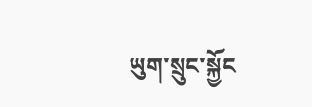ཡུག་སྲུང་སྐྱོང